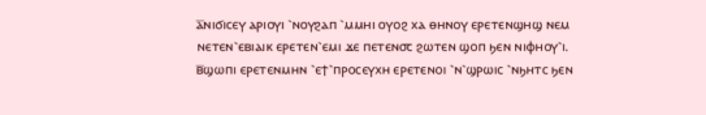ⲁ̅ⲛⲓϭⲓⲥⲉⲩ ⲁⲣⲓⲟⲩⲓ ⳿ⲛⲟⲩϩⲁⲡ ⳿ⲙⲙⲏⲓ ⲟⲩⲟϩ ⲭⲁ ⲑⲏⲛⲟⲩ ⲉⲣⲉⲧⲉⲛϣⲏϣ ⲛⲉⲙ ⲛⲉⲧⲉⲛ⳿ⲉⲃⲓⲁⲓⲕ ⲉⲣⲉⲧⲉⲛ⳿ⲉⲙⲓ ϫⲉ ⲡⲉⲧⲉⲛ⳪ ϩⲱⲧⲉⲛ ϣⲟⲡ ϧⲉⲛ ⲛⲓⲫⲏⲟⲩ⳿ⲓ.
ⲃ̅ϣⲱⲡⲓ ⲉⲣⲉⲧⲉⲛⲙⲏⲛ ⳿ⲉϯ⳿ⲡⲣⲟⲥⲉⲩⲭⲏ ⲉⲣⲉⲧⲉⲛⲟⲓ ⳿ⲛ⳿ϣⲣⲱⲓⲥ ⳿ⲛϧⲏⲧⲥ ϧⲉⲛ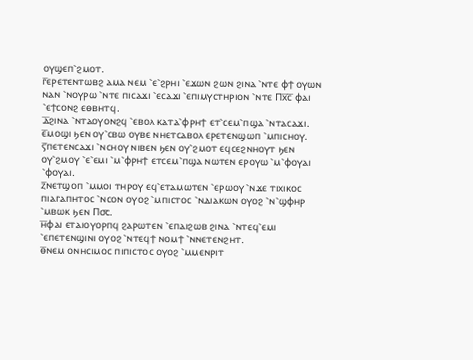ⲟⲩϣⲉⲡ⳿ϩⲙⲟⲧ.
ⲅ̅ⲉⲣⲉⲧⲉⲛⲧⲱⲃϩ ⲁⲙⲁ ⲛⲉⲙ ⳿ⲉ⳿ϩⲣⲏⲓ ⳿ⲉϫⲱⲛ ϩⲱⲛ ϩⲓⲛⲁ ⳿ⲛⲧⲉ ⲫϯ ⲟⲩⲱⲛ ⲛⲁⲛ ⳿ⲛⲟⲩⲣⲱ ⳿ⲛⲧⲉ ⲡⲓⲥⲁϫⲓ ⳿ⲉⲥⲁϫⲓ ⳿ⲉⲡⲓⲙⲩⲥⲧⲏⲣⲓⲟⲛ ⳿ⲛⲧⲉ Ⲡⲭ̅ⲥ̅ ⲫⲁⲓ ⳿ⲉϯⲥⲟⲛϩ ⲉⲑⲃⲏⲧϥ.
ⲇ̅ϩⲓⲛⲁ ⳿ⲛⲧⲁⲟⲩⲟⲛϩϥ ⳿ⲉⲃⲟⲗ ⲕⲁⲧⲁ⳿ⲫⲣⲏϯ ⲉⲧ⳿ⲥⲉⲙ⳿ⲡϣⲁ ⳿ⲛⲧⲁⲥⲁϫⲓ.
ⲉ̅ⲙⲟϣⲓ ϧⲉⲛ ⲟⲩ⳿ⲥⲃⲱ ⲟⲩⲃⲉ ⲛⲏⲉⲧⲥⲁⲃⲟⲗ ⲉⲣⲉⲧⲉⲛϣⲱⲡ ⳿ⲙⲡⲓⲥⲏⲟⲩ.
ⲋ̅ⲡⲉⲧⲉⲛⲥⲁϫⲓ ⳿ⲛⲥⲏⲟⲩ ⲛⲓⲃⲉⲛ ϧⲉⲛ ⲟⲩ⳿ϩⲙⲟⲧ ⲉϥⲥⲉϩⲛⲏⲟⲩⲧ ϧⲉⲛ ⲟⲩ⳿ϩⲙⲟⲩ ⳿ⲉ⳿ⲉⲙⲓ ⳿ⲙ⳿ⲫⲣⲏϯ ⲉⲧⲥⲉⲙ⳿ⲡϣⲁ ⲛⲱⲧⲉⲛ ⲉⲣⲟⲩⲱ ⳿ⲙ⳿ⲫⲟⲩⲁⲓ ⳿ⲫⲟⲩⲁⲓ.
ⲍ̅ⲛⲉⲧϣⲟⲡ ⳿ⲙⲙⲟⲓ ⲧⲏⲣⲟⲩ ⲉϥ⳿ⲉⲧⲁⲙⲱⲧⲉⲛ ⳿ⲉⲣⲱⲟⲩ ⳿ⲛϫⲉ ⲧⲓⲭⲓⲕⲟⲥ ⲡⲓⲁⲅⲁⲡⲏⲧⲟⲥ ⳿ⲛⲥⲟⲛ ⲟⲩⲟϩ ⳿ⲙⲡⲓⲥⲧⲟⲥ ⳿ⲛⲇⲓⲁⲕⲱⲛ ⲟⲩⲟϩ ⳿ⲛ⳿ϣⲫⲏⲣ ⳿ⲙⲃⲱⲕ ϧⲉⲛ Ⲡ⳪.
ⲏ̅ⲫⲁⲓ ⲉⲧⲁⲓⲟⲩⲟⲣⲡϥ ϩⲁⲣⲱⲧⲉⲛ ⳿ⲉⲡⲁⲓϩⲱⲃ ϩⲓⲛⲁ ⳿ⲛⲧⲉϥ⳿ⲉⲙⲓ ⳿ⲉⲡⲉⲧⲉⲛϣⲓⲛⲓ ⲟⲩⲟϩ ⳿ⲛⲧⲉϥϯ ⲛⲟⲙϯ ⳿ⲛⲛⲉⲧⲉⲛϩⲏⲧ.
ⲑ̅ⲛⲉⲙ ⲟⲛⲏⲥⲓⲙⲟⲥ ⲡⲓⲡⲓⲥⲧⲟⲥ ⲟⲩⲟϩ ⳿ⲙⲙⲉⲛⲣⲓⲧ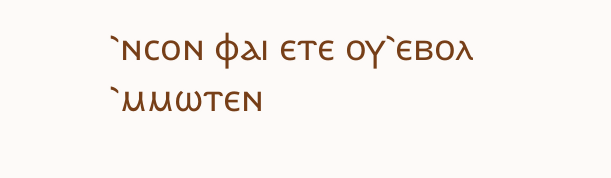⳿ⲛⲥⲟⲛ ⲫⲁⲓ ⲉⲧⲉ ⲟⲩ⳿ⲉⲃⲟⲗ ⳿ⲙⲙⲱⲧⲉⲛ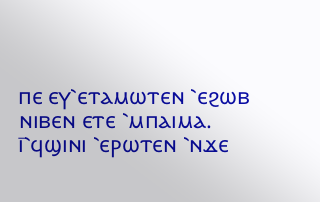ⲡⲉ ⲉⲩ⳿ⲉⲧⲁⲙⲱⲧⲉⲛ ⳿ⲉϩⲱⲃ ⲛⲓⲃⲉⲛ ⲉⲧⲉ ⳿ⲙⲡⲁⲓⲙⲁ.
ⲓ̅⳿ϥϣⲓⲛⲓ ⳿ⲉⲣⲱⲧⲉⲛ ⳿ⲛϫⲉ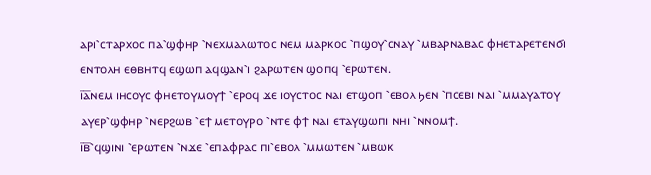ⲁⲣⲓ⳿ⲥⲧⲁⲣⲭⲟⲥ ⲡⲁ⳿ϣⲫⲏⲣ ⳿ⲛⲉⲭⲙⲁⲗⲱⲧⲟⲥ ⲛⲉⲙ ⲙⲁⲣⲕⲟⲥ ⳿ⲡϣⲟⲩ⳿ⲥⲛⲁⲩ ⳿ⲙⲃⲁⲣⲛⲁⲃⲁⲥ ⲫⲏⲉⲧⲁⲣⲉⲧⲉⲛϭⲓ ⲉⲛⲧⲟⲗⲏ ⲉⲑⲃⲏⲧϥ ⲉϣⲱⲡ ⲁϥϣⲁⲛ⳿ⲓ ϩⲁⲣⲱⲧⲉⲛ ϣⲟⲡϥ ⳿ⲉⲣⲱⲧⲉⲛ.
ⲓ̅ⲁ̅ⲛⲉⲙ ⲓⲏⲥⲟⲩⲥ ⲫⲏⲉⲧⲟⲩⲙⲟⲩϯ ⳿ⲉⲣⲟϥ ϫⲉ ⲓⲟⲩⲥⲧⲟⲥ ⲛⲁⲓ ⲉⲧϣⲟⲡ ⳿ⲉⲃⲟⲗ ϧⲉⲛ ⳿ⲡⲥⲉⲃⲓ ⲛⲁⲓ ⳿ⲙⲙⲁⲩⲁⲧⲟⲩ ⲁⲩⲉⲣ⳿ϣⲫⲏⲣ ⳿ⲛⲉⲣϩⲱⲃ ⳿ⲉϯ ⲙⲉⲧⲟⲩⲣⲟ ⳿ⲛⲧⲉ ⲫϯ ⲛⲁⲓ ⲉⲧⲁⲩϣⲱⲡⲓ ⲛⲏⲓ ⳿ⲛⲛⲟⲙϯ.
ⲓ̅ⲃ̅⳿ϥϣⲓⲛⲓ ⳿ⲉⲣⲱⲧⲉⲛ ⳿ⲛϫⲉ ⳿ⲉⲡⲁⲫⲣⲁⲥ ⲡⲓ⳿ⲉⲃⲟⲗ ⳿ⲙⲙⲱⲧⲉⲛ ⳿ⲙⲃⲱⲕ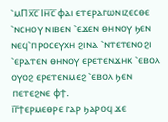⳿ⲙⲠⲭ̅ⲥ̅ Ⲓⲏ̅ⲥ̅ ⲫⲁⲓ ⲉⲧⲉⲣⲁⲅⲱⲛⲓⲍⲉⲥⲑⲉ ⳿ⲛⲥⲏⲟⲩ ⲛⲓⲃⲉⲛ ⳿ⲉϫⲉⲛ ⲑⲏⲛⲟⲩ ϧⲉⲛ ⲛⲉϥ⳿ⲡⲣⲟⲥⲉⲩⲭⲏ ϩⲓⲛⲁ ⳿ⲛⲧⲉⲧⲉⲛⲟϩⲓ ⳿ⲉⲣⲁⲧⲉⲛ ⲑⲏⲛⲟⲩ ⲉⲣⲉⲧⲉⲛϫⲏⲕ ⳿ⲉⲃⲟⲗ ⲟⲩⲟϩ ⲉⲣⲉⲧⲉⲛⲙⲉϩ ⳿ⲉⲃⲟⲗ ϧⲉⲛ ⲡⲉⲧⲉϩⲛⲉ ⲫϯ.
ⲓ̅ⲅ̅ϯⲉⲣⲙⲉⲑⲣⲉ ⲅⲁⲣ ϧⲁⲣⲟϥ ϫⲉ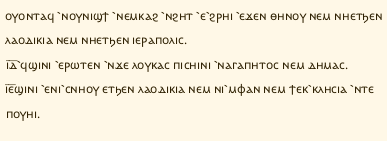ⲟⲩⲟⲛⲧⲁϥ ⳿ⲛⲟⲩⲛⲓϣϯ ⳿ⲛⲉⲙⲕⲁϩ ⳿ⲛϩⲏⲧ ⳿ⲉ⳿ϩⲣⲏⲓ ⳿ⲉϫⲉⲛ ⲑⲏⲛⲟⲩ ⲛⲉⲙ ⲛⲏⲉⲧϧⲉⲛ ⲗⲁⲟⲇⲓⲕⲓⲁ ⲛⲉⲙ ⲛⲏⲉⲧϧⲉⲛ ⲓⲉⲣⲁⲡⲟⲗⲓⲥ.
ⲓ̅ⲇ̅⳿ϥϣⲓⲛⲓ ⳿ⲉⲣⲱⲧⲉⲛ ⳿ⲛϫⲉ ⲗⲟⲩⲕⲁⲥ ⲡⲓⲥⲏⲓⲛⲓ ⳿ⲛⲁⲅⲁⲡⲏⲧⲟⲥ ⲛⲉⲙ ⲇⲏⲙⲁⲥ.
ⲓ̅ⲉ̅ϣⲓⲛⲓ ⳿ⲉⲛⲓ⳿ⲥⲛⲏⲟⲩ ⲉⲧϧⲉⲛ ⲗⲁⲟⲇⲓⲕⲓⲁ ⲛⲉⲙ ⲛⲓ⳿ⲙⲫⲁⲛ ⲛⲉⲙ ϯⲉⲕ⳿ⲕⲗⲏⲥⲓⲁ ⳿ⲛⲧⲉ ⲡⲟⲩⲏⲓ.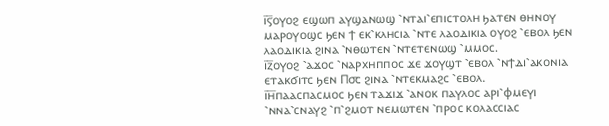ⲓ̅ⲋ̅ⲟⲩⲟϩ ⲉϣⲱⲡ ⲁⲩϣⲁⲛⲱϣ ⳿ⲛⲧⲁⲓ⳿ⲉⲡⲓⲥⲧⲟⲗⲏ ϧⲁⲧⲉⲛ ⲑⲏⲛⲟⲩ ⲙⲁⲣⲟⲩⲟϣⲥ ϧⲉⲛ ϯ ⲉⲕ⳿ⲕⲗⲏⲥⲓⲁ ⳿ⲛⲧⲉ ⲗⲁⲟⲇⲓⲕⲓⲁ ⲟⲩⲟϩ ⳿ⲉⲃⲟⲗ ϧⲉⲛ ⲗⲁⲟⲇⲓⲕⲓⲁ ϩⲓⲛⲁ ⳿ⲛⲑⲱⲧⲉⲛ ⳿ⲛⲧⲉⲧⲉⲛⲱϣ ⳿ⲙⲙⲟⲥ.
ⲓ̅ⲍ̅ⲟⲩⲟϩ ⳿ⲁϫⲟⲥ ⳿ⲛⲁⲣⲭⲏⲡⲡⲟⲥ ϫⲉ ϫⲟⲩϣⲧ ⳿ⲉⲃⲟⲗ ⳿ⲛϯⲇⲓ⳿ⲁⲕⲟⲛⲓⲁ ⲉⲧⲁⲕϭⲓⲧⲥ ϧⲉⲛ Ⲡ⳪ ϩⲓⲛⲁ ⳿ⲛⲧⲉⲕⲙⲁϩⲥ ⳿ⲉⲃⲟⲗ.
ⲓ̅ⲏ̅ⲡⲁⲁⲥⲡⲁⲥⲙⲟⲥ ϧⲉⲛ ⲧⲁϫⲓϫ ⳿ⲁⲛⲟⲕ ⲡⲁⲩⲗⲟⲥ ⲁⲣⲓ⳿ⲫⲙⲉⲩⲓ ⳿ⲛⲛⲁ⳿ⲥⲛⲁⲩϩ ⳿ⲡ⳿ϩⲙⲟⲧ ⲛⲉⲙⲱⲧⲉⲛ ⳿ⲡⲣⲟⲥ ⲕⲟⲗⲁⲥⲥⲓⲁⲥ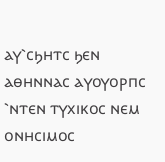ⲁⲩ⳿ⲥϧⲏⲧⲥ ϧⲉⲛ ⲁⲑⲏⲛⲛⲁⲥ ⲁⲩⲟⲩⲟⲣⲡⲥ ⳿ⲛⲧⲉⲛ ⲧⲩⲭⲓⲕⲟⲥ ⲛⲉⲙ ⲟⲛⲏⲥⲓⲙⲟⲥ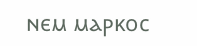ⲛⲉⲙ ⲙⲁⲣⲕⲟⲥ